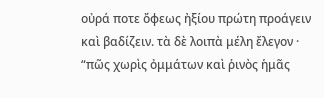οὐρά ποτε ὄφεως ἠξίου πρώτη προάγειν καὶ βαδίζειν. τὰ δὲ λοιπὰ μέλη ἔλεγον · “πῶς χωρὶς ὀμμάτων καὶ ῥινὸς ἡμᾶς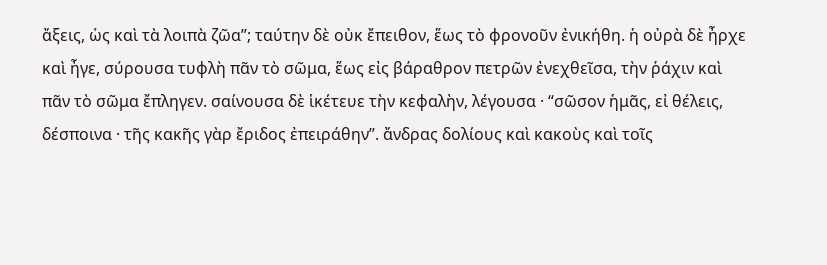ἄξεις, ὡς καὶ τὰ λοιπὰ ζῶα”; ταύτην δὲ οὐκ ἔπειθον, ἕως τὸ φρονοῦν ἐνικήθη. ἡ οὐρὰ δὲ ἦρχε καὶ ἦγε, σύρουσα τυφλὴ πᾶν τὸ σῶμα, ἕως εἰς βάραθρον πετρῶν ἐνεχθεῖσα, τὴν ῥάχιν καὶ πᾶν τὸ σῶμα ἔπληγεν. σαίνουσα δὲ ἱκέτευε τὴν κεφαλὴν, λέγουσα · “σῶσον ἡμᾶς, εἰ θέλεις, δέσποινα · τῆς κακῆς γὰρ ἔριδος ἐπειράθην”. ἄνδρας δολίους καὶ κακοὺς καὶ τοῖς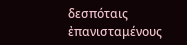δεσπόταις ἐπανισταμένους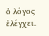ὁ λόγος ἐλέγχει.